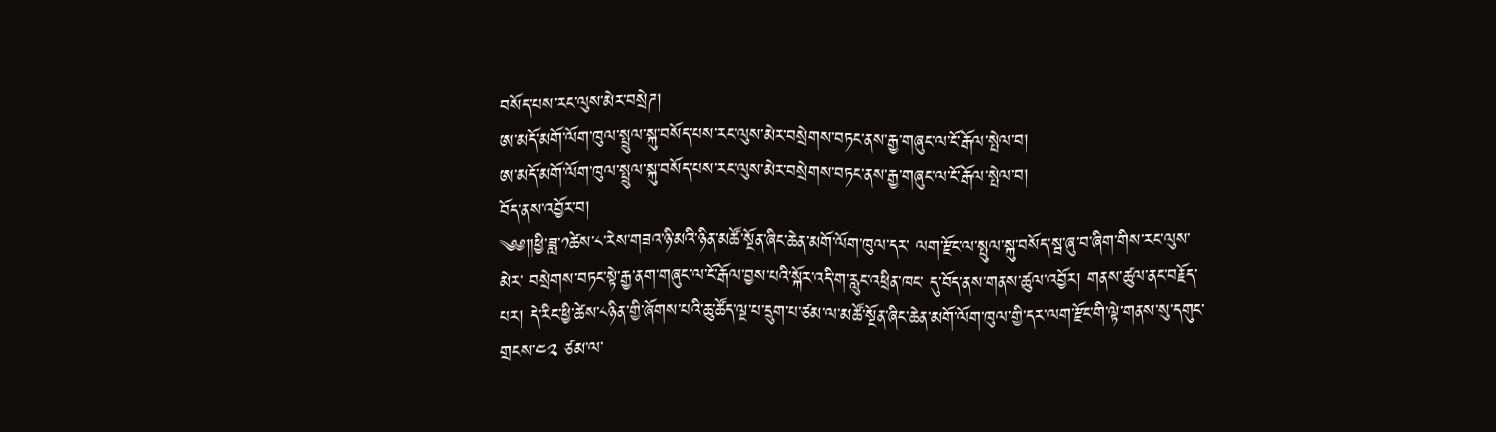བསོད་པས་རང་ལུས་མེར་བསྲེཌ།
ཨ་མདོ་མགོ་ལོག་ཁུལ་སྤྲུལ་སྐུ་བསོད་པས་རང་ལུས་མེར་བསྲེགས་བཏང་ནས་རྒྱ་གཞུང་ལ་ངོ་རྒོལ་སྤེལ་བ།
ཨ་མདོ་མགོ་ལོག་ཁུལ་སྤྲུལ་སྐུ་བསོད་པས་རང་ལུས་མེར་བསྲེགས་བཏང་ནས་རྒྱ་གཞུང་ལ་ངོ་རྒོལ་སྤེལ་བ།
བོད་ནས་འབྱོར་བ།
༄༅༎ཕྱི་ཟླ་༡ཚེས་༨་རེས་གཟའ་ཉི་མའི་ཉིན་མཚོ་སྔོན་ཞིང་ཆེན་མགོ་ལོག་ཁུལ་དར་ ལག་རྫོང་ལ་སྤུལ་སྐུ་བསོད་སྦ་ཞུ་བ་ཞིག་གིས་རང་ལུས་མེར་ བསྲེགས་བཏང་སྟེ་རྒྱ་ནག་གཞུང་ལ་ངོ་རྒོལ་བྱས་པའི་སྐོར་འདི་ག་རླུང་འཕྲིན་ཁང་ དུ་བོད་ནས་གནས་ཚུལ་འབྱོར། གནས་ཚུལ་ནང་བརྗོད་པར། དེ་རིང་ཕྱི་ཚེས་༨ཉིན་གྱི་ཞོགས་པའི་ཆུ་ཚོད་ལྔ་པ་དྲུག་པ་ཙམ་ལ་མཚོ་སྔོན་ཞིང་ཆེན་མགོ་ལོག་ཁུལ་གྱི་དར་ལག་རྫོང་གི་ལྟེ་གནས་སུ་དགུང་གྲངས་༤༢ ཙམ་ལ་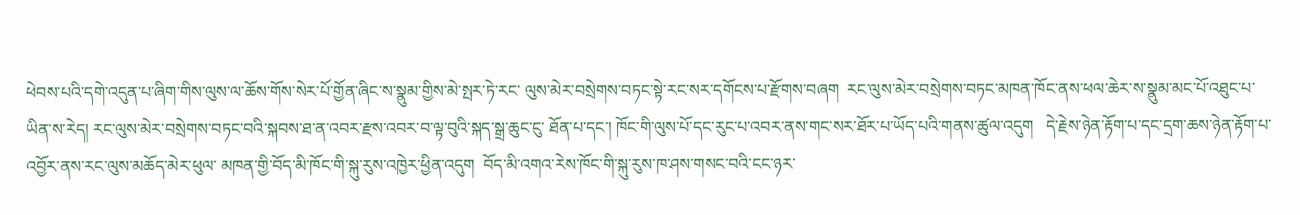ཕེབས་པའི་དགེ་འདུན་པ་ཞིག་གིས་ལུས་ལ་ཆོས་གོས་སེར་པོ་གྱོན་ཞིང་ས་སྣུམ་གྱིས་མེ་སྤར་ཏེ་རང་ ལུས་མེར་བསྲེགས་བཏང་སྟེ་རང་སར་དགོངས་པ་རྫོགས་བཞག  རང་ལུས་མེར་བསྲེགས་བཏང་མཁན་ཁོང་ནས་ཕལ་ཆེར་ས་སྣུམ་མང་པོ་འཐུང་པ་ཡིན་ས་རེད། རང་ལུས་མེར་བསྲེགས་བཏང་བའི་སྐབས་ཐ་ན་འབར་རྫས་འབར་བ་ལྟ་བུའི་སྐད་སྒྲ་ཆུང་ངུ་ ཐོན་པ་དང་། ཁོང་གི་ལུས་པོ་དང་རུང་པ་འབར་ནས་གང་སར་ཐོར་པ་ཡོད་པའི་གནས་ཚུལ་འདུག   དེ་རྗེས་ཉེན་རྟོག་པ་དང་དྲག་ཆས་ཉེན་རྟོག་པ་འབྱོར་ནས་རང་ལུས་མཆོད་མེར་ཕུལ་ མཁན་གྱི་བོད་མི་ཁོང་གི་སྐུ་རུས་འཁྱེར་ཕྱིན་འདུག  བོད་མི་འགའ་རེས་ཁོང་གི་སྐུ་རུས་ཁ་ཤས་གསང་བའི་ངང་ཉར་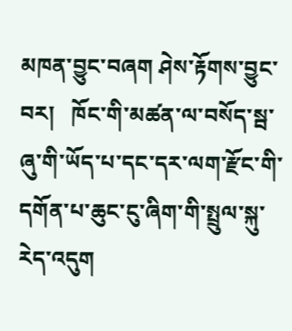མཁན་བྱུང་བཞག ཤེས་རྟོགས་བྱུང་བར།   ཁོང་གི་མཚན་ལ་བསོད་སྦ་ཞུ་གི་ཡོད་པ་དང་དར་ལག་རྫོང་གི་དགོན་པ་ཆུང་ངུ་ཞིག་གི་སྤྲུལ་སྐུ་རེད་འདུག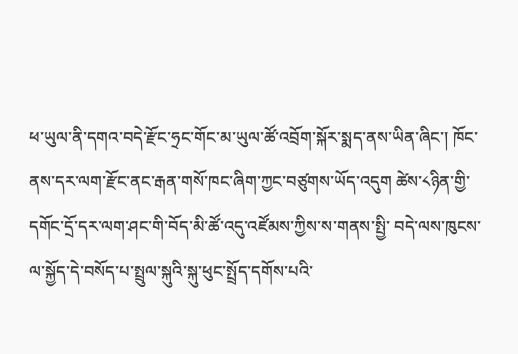ཕ་ཡུལ་ནི་དགའ་བདེ་རྫོང་ཧྲང་གོང་མ་ཡུལ་ཚོ་འབྲོག་སྐོར་སྨད་ནས་ཡིན་ཞིང་། ཁོང་ནས་དར་ལག་རྫོང་ནང་རྒན་གསོ་ཁང་ཞིག་ཀྱང་བཙུགས་ཡོད་འདུག ཚེས་༨ཉིན་གྱི་དགོང་དྲོ་དར་ལག་ཤང་གི་བོད་མི་ཚོ་འདུ་འཛོམས་ཀྱིས་ས་གནས་སྤྱི་ བདེ་ལས་ཁུངས་ལ་སྐྱོད་དེ་བསོད་པ་སྤྲུལ་སྐུའི་སྐུ་ཕུང་སྤྲོད་དགོས་པའི་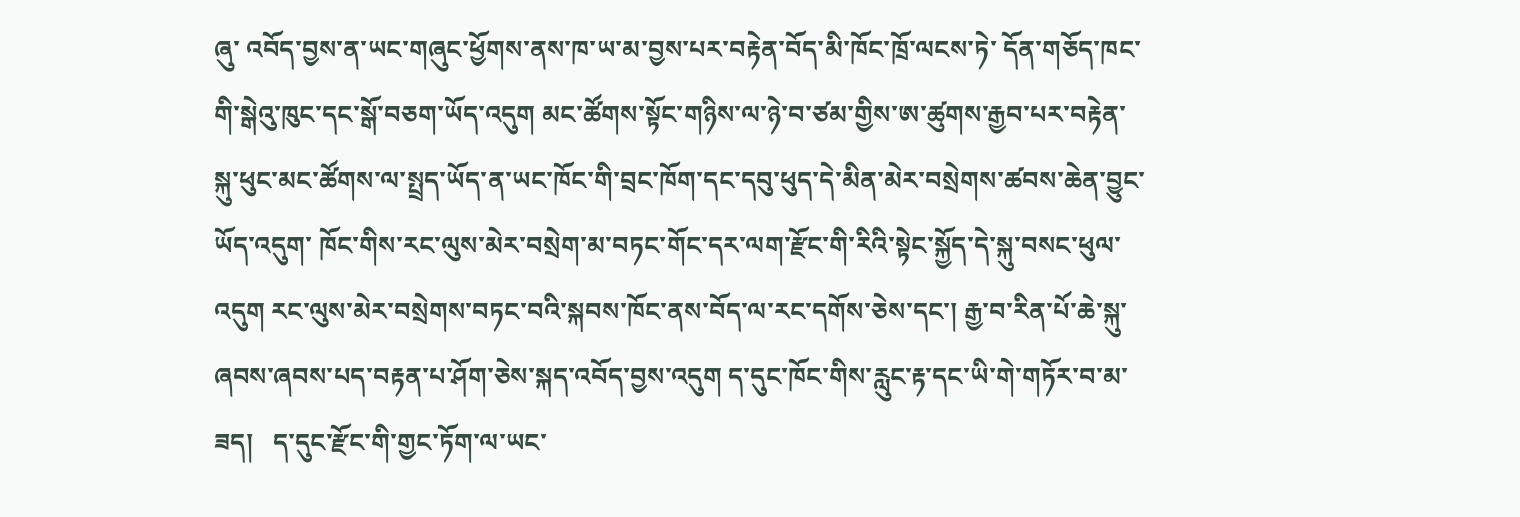ཞུ་ འབོད་བྱས་ན་ཡང་གཞུང་ཕྱོགས་ནས་ཁ་ཡ་མ་བྱས་པར་བརྟེན་བོད་མི་ཁོང་ཁྲོ་ལངས་ཏེ་ དོན་གཅོད་ཁང་གི་སྒེའུ་ཁུང་དང་སྒོ་བཅག་ཡོད་འདུག མང་ཚོགས་སྟོང་གཉིས་ལ་ཉེ་བ་ཙམ་གྱིས་ཨ་ཚུགས་རྒྱབ་པར་བརྟེན་སྐུ་ཕུང་མང་ཚོགས་ལ་སྤྲད་ཡོད་ན་ཡང་ཁོང་གི་བྲང་ཁོག་དང་དབུ་ཕུད་དེ་མིན་མེར་བསྲེགས་ཚབས་ཆེན་བྱུང་ ཡོད་འདུག་ ཁོང་གིས་རང་ལུས་མེར་བསྲེག་མ་བཏང་གོང་དར་ལག་རྫོང་གི་རིའི་སྟེང་སྐྱོད་དེ་སྐུ་བསང་ཕུལ་འདུག རང་ལུས་མེར་བསྲེགས་བཏང་བའི་སྐབས་ཁོང་ནས་བོད་ལ་རང་དགོས་ཅེས་དང་། རྒྱ་བ་རིན་པོ་ཆེ་སྐུ་ཞབས་ཞབས་པད་བརྟན་པ་ཤོག་ཅེས་སྐད་འབོད་བྱས་འདུག ད་དུང་ཁོང་གིས་རླུང་རྟ་དང་ཡི་གེ་གཏོར་བ་མ་ཟད།   ད་དུང་རྫོང་གི་གྱང་ཏོག་ལ་ཡང་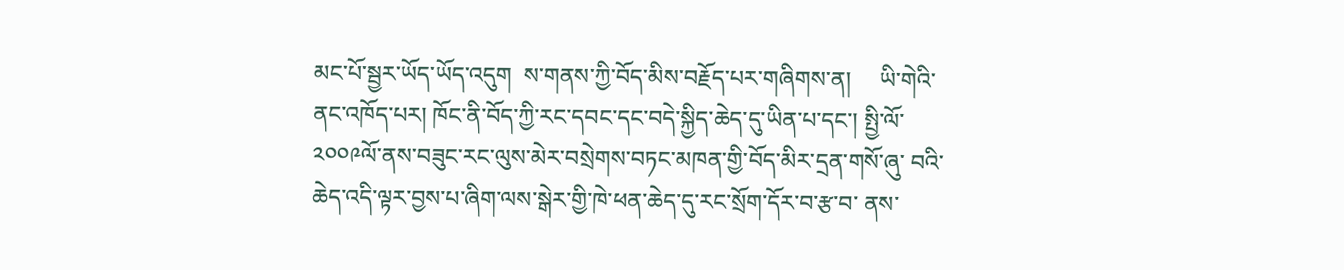མང་པོ་སྦྱར་ཡོད་ཡོད་འདུག  ས་གནས་ཀྱི་བོད་མིས་བརྗོད་པར་གཞིགས་ན།     ཡི་གེའི་ནང་འཁོད་པར། ཁོང་ནི་བོད་ཀྱི་རང་དབང་དང་བདེ་སྐྱིད་ཆེད་དུ་ཡིན་པ་དང་། སྤྱི་ལོ་༢༠༠༩ལོ་ནས་བཟུང་རང་ལུས་མེར་བསྲེགས་བཏང་མཁན་གྱི་བོད་མིར་དྲན་གསོ་ཞུ་ བའི་ཆེད་འདི་ལྟར་བྱས་པ་ཞིག་ལས་སྒེར་གྱི་ཁེ་ཕན་ཆེད་དུ་རང་སྲོག་དོར་བ་རྩ་བ་ ནས་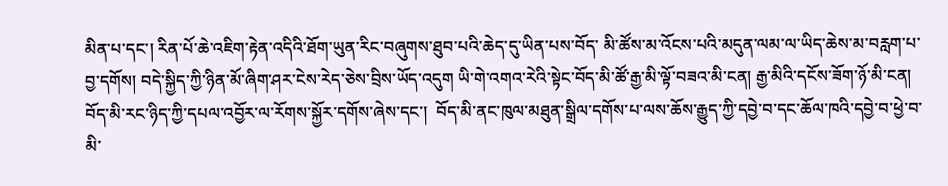མིན་པ་དང་། རིན་པོ་ཆེ་འཇིག་རྟེན་འདིའི་ཐོག་ཡུན་རིང་བཞུགས་ཐུབ་པའི་ཆེད་དུ་ཡིན་པས་བོད་ མི་ཚོས་མ་འོངས་པའི་མདུན་ལམ་ལ་ཡིད་ཆེས་མ་བརླག་པ་བྱ་དགོས། བདེ་སྐྱིད་ཀྱི་ཉིན་མོ་ཞིག་ཤར་ངེས་རེད་ཅེས་བྲིས་ཡོད་འདུག ཡི་གེ་འགའ་རེའི་སྟེང་བོད་མི་ཚོ་རྒྱ་མི་ལྟོ་བཟའ་མི་ངན། རྒྱ་མིའི་དངོས་ཟོག་ཉོ་མི་ངན།  བོད་མི་རང་ཉིད་ཀྱི་དཔལ་འབྱོར་ལ་རོགས་སྐྱོར་དགོས་ཞེས་དང་།  བོད་མི་ནང་ཁུལ་མཐུན་སྒྲིལ་དགོས་པ་ལས་ཆོས་རྒྱུད་ཀྱི་དབྱེ་བ་དང་ཆོལ་ཁའི་དབྱེ་བ་ཕྱེ་བ་མི་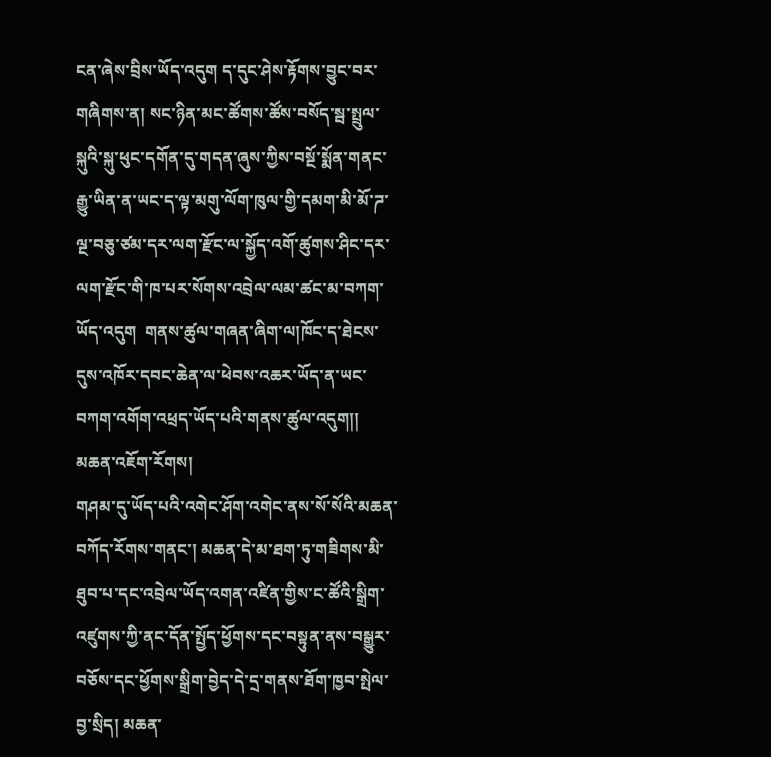ངན་ཞེས་བྲིས་ཡོད་འདུག ད་དུང་ཤེས་རྟོགས་བྱུང་བར་གཞིགས་ན། སང་ཉིན་མང་ཚོགས་ཚོས་བསོད་སྦ་སྤྲུལ་སྐུའི་སྐུ་ཕུང་དགོན་དུ་གདན་ཞུས་ཀྱིས་བསྔོ་སྨོན་གནང་རྒྱུ་ཡིན་ན་ཡང་ད་ལྟ་མགུ་ལོག་ཁུལ་གྱི་དམག་མི་མོ་ཌ་ལྔ་བཅུ་ཙམ་དར་ལག་རྫོང་ལ་སྐྱོད་འགོ་ཚུགས་ཤིང་དར་ལག་རྫོང་གི་ཁ་པར་སོགས་འབྲེལ་ལམ་ཚང་མ་བཀག་ཡོད་འདུག  གནས་ཚུལ་གཞན་ཞིག་ལ།ཁོང་ད་ཐེངས་དུས་འཁོར་དབང་ཆེན་ལ་ཕེབས་འཆར་ཡོད་ན་ཡང་བཀག་འགོག་འཕྲད་ཡོད་པའི་གནས་ཚུལ་འདུག།།
མཆན་འཇོག་རོགས།
གཤམ་དུ་ཡོད་པའི་འགེང་ཤོག་འགེང་ནས་སོ་སོའི་མཆན་བཀོད་རོགས་གནང་། མཆན་དེ་མ་ཐག་ཏུ་གཟིགས་མི་ཐུབ་པ་དང་འབྲེལ་ཡོད་འགན་འཛིན་གྱིས་ང་ཚོའི་སྒྲིག་འཛུགས་ཀྱི་ནང་དོན་སྤྱོད་ཕྱོགས་དང་བསྟུན་ནས་བསྒྱུར་བཅོས་དང་ཕྱོགས་སྒྲིག་བྱེད་དེ་དྲ་གནས་ཐོག་ཁྱབ་སྤེལ་བྱ་སྲིད། མཆན་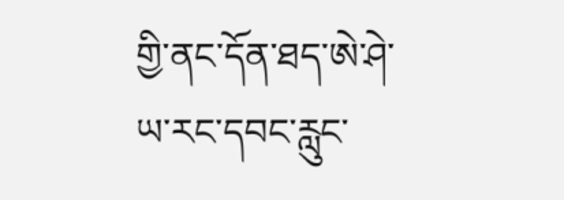གྱི་ནང་དོན་ཐད་ཨེ་ཤེ་ཡ་རང་དབང་རླུང་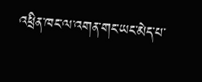འཕྲིན་ཁང་ལ་འགན་གང་ཡང་མེད་པ་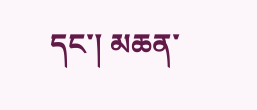དང་། མཆན་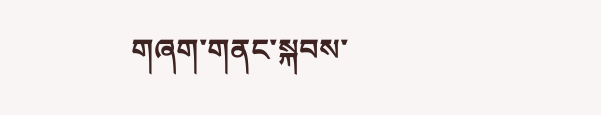གཞག་གནང་སྐབས་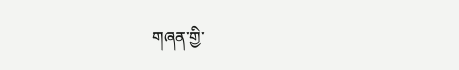གཞན་གྱི་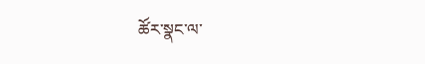ཚོར་སྣང་ལ་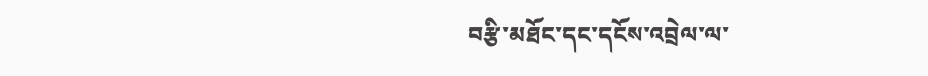བརྩི་མཐོང་དང་དངོས་འབྲེལ་ལ་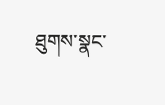ཐུགས་སྣང་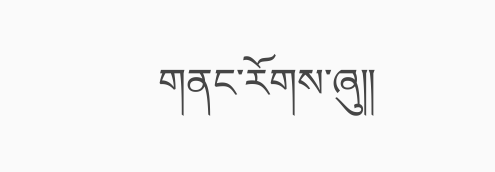གནང་རོགས་ཞུ༎